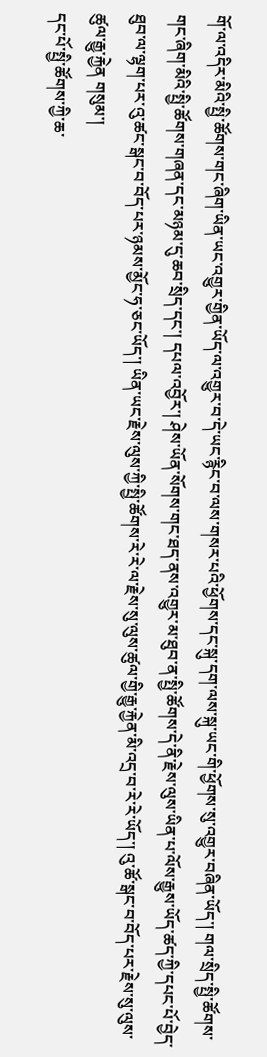གོ་ལ་འདིར་མིའི་སྤྱི་ཚོགས་གང་ཞིག་ཡིན་ཡང་འགྱུར་གྱིན་ཡོད་ལ་འགྱུར་བ་དེ་ཡང་རྙིང་བ་ལས་གསར་པའི་ཕྱོགས་དང་སྐུ་དག་ལས་སྐུ་ཡང་གི་ཕྱོགས་སུ་འགྱུར་བཞིན་ཡོད་། གལ་སྲིད་སྤྱི་ཚོགས་གང་ཞིག་མིའི་སྤྱི་ཚོགས་གཞན་དང་མཉམ་དུ་ཆབ་སྲིད་དང་། དཔལ་འབྱོར་། ཤེས་ཡོན་སོགས་གང་ཐད་ནས་འགྱུར་མ་ཐུབ་ན་སྤྱི་ཚོགས་དེ་ནི་རྗེས་ལུས་ཡིན་པ་ལོས་རྒྱུས་ཡོད་ཚད་ཀྱི་དཔང་པོ་བྱེད་ཐུབ་ལ་ལྷག་པར་འུ་ཚང་སྒང་བ་བོད་པར་ཉམས་མྱོང་ཧ་ཅང་ཡོད་། ཡིན་ཡང་རྗེས་ལུས་ཀྱི་སྤྱི་ཚོགས་རེ་རེ་ལ་རྗེས་སུ་ལུས་ཚུལ་གྱི་རྒྱུ་རྐྱེན་མི་འདྲ་བ་རེ་རེ་ཡོད་། འུ་ཚོ་སྒང་བ་བོད་པར་རྗེས་སུ་ལུས་ཚུལ་རྒྱུ་རྐྱེན གསུམ་།
དང་པོ་སྤྱི་ཚོགས་ཀྱི་ཆ་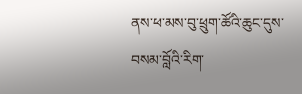ནས་ཕ་མས་བུ་ཕྲུག་ཚོའི་ཆུང་དུས་བསམ་བློའི་རིག་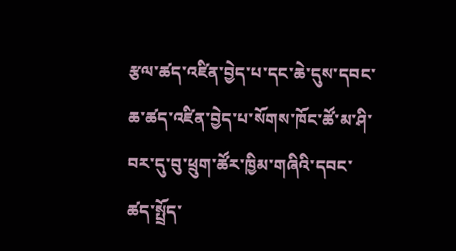རྩལ་ཚད་འཛིན་བྱེད་པ་དང་ཆེ་དུས་དབང་ཆ་ཚད་འཛིན་བྱེད་པ་སོགས་ཁོང་ཚོ་མ་ཤི་བར་དུ་བུ་ཕྲུག་ཚོར་ཁྱིམ་གཞིའི་དབང་ཚད་སྤྲོད་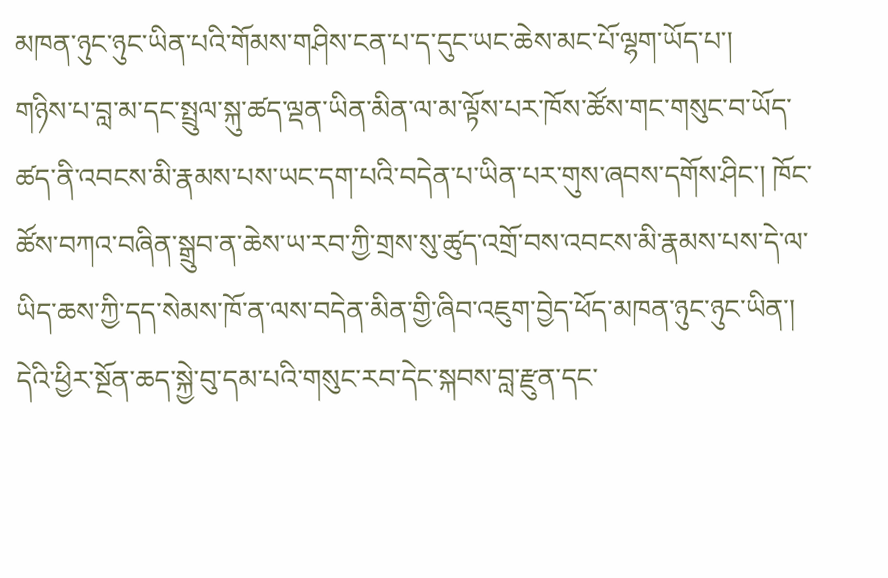མཁན་ཉུང་ཉུང་ཡིན་པའི་གོམས་གཤིས་ངན་པ་ད་དུང་ཡང་ཆེས་མང་པོ་ལྷག་ཡོད་པ་།
གཉིས་པ་བླ་མ་དང་སྤྲུལ་སྐུ་ཚད་ལྡན་ཡིན་མིན་ལ་མ་ལྟོས་པར་ཁོས་ཚོས་གང་གསུང་བ་ཡོད་ཚད་ནི་འབངས་མི་རྣམས་པས་ཡང་དག་པའི་བདེན་པ་ཡིན་པར་གུས་ཞབས་དགོས་ཤིང་། ཁོང་ཚོས་བཀའ་བཞིན་སྒྲུབ་ན་ཆེས་ཡ་རབ་ཀྱི་གྲས་སུ་ཚུད་འགྲོ་བས་འབངས་མི་རྣམས་པས་དེ་ལ་ཡིད་ཆས་ཀྱི་དད་སེམས་ཁོ་ན་ལས་བདེན་མིན་གྱི་ཞིབ་འཇུག་བྱེད་ཕོད་མཁན་ཉུང་ཉུང་ཡིན་། དེའི་ཕྱིར་སྔོན་ཆད་སྐྱེ་བུ་དམ་པའི་གསུང་རབ་དེང་སྐབས་བླ་རྫུན་དང་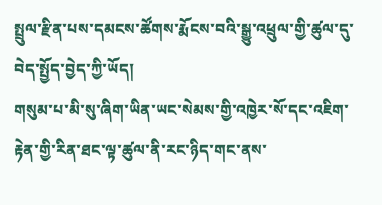སྤྲུལ་རྫིན་པས་དམངས་ཚོགས་རྨོངས་བའི་སྒྱུ་འཕྲུལ་གྱི་ཚུལ་དུ་བེད་སྤྱོད་བྱེད་ཀྱི་ཡོད།
གསུམ་པ་མི་སུ་ཞིག་ཡིན་ཡང་སེམས་གྱི་འཁྱེར་སོ་དང་འཇིག་རྟེན་གྱི་རིན་ཐང་ལྟ་ཚུལ་ནི་རང་ཉིད་གང་ནས་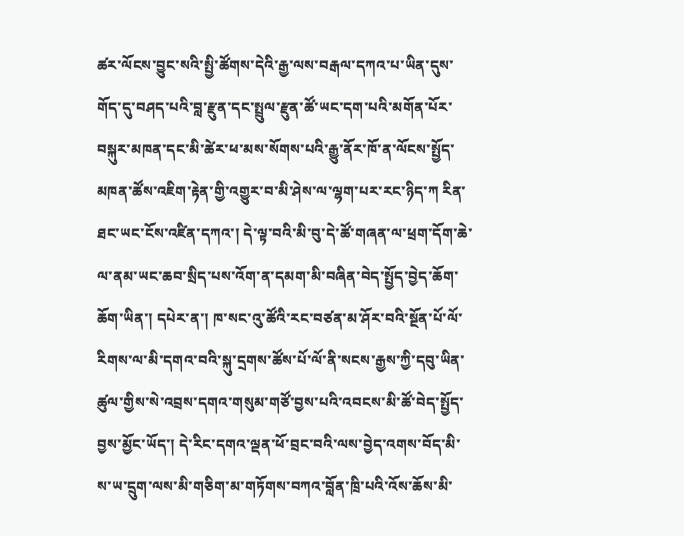ཚར་ལོངས་བྱུང་སའི་སྤྱི་ཚོགས་དེའི་རྒྱ་ལས་བརྒལ་དཀའ་པ་ཡིན་དུས་གོད་དུ་བཤད་པའི་བླ་རྫུན་དང་སྤྲུལ་རྫུན་ཚོ་ཡང་དག་པའི་མགོན་པོར་བསྐུར་མཁན་དང་མི་ཚེར་ཕ་མས་སོགས་པའི་རྒྱུ་ནོར་ཁོ་ན་ལོངས་སྤྱོད་མཁན་ཚོས་འཇིག་རྟེན་གྱི་འགྱུར་བ་མི་ཤེས་ལ་ལྷག་པར་རང་ཉིད་ཀ རིན་ཐང་ཡང་ངོས་འཛིན་དཀའ་། དེ་ལྟ་བའི་མི་བུ་དེ་ཚོ་གཞན་ལ་ཕྲག་དོག་ཆེ་ལ་ནམ་ཡང་ཆབ་སྲིད་པས་འོག་ན་དམག་མི་བཞིན་བེད་སྤྱོད་བྱེད་ཆོག་ཆོག་ཡིན་། དཔེར་ན་། ཁ་སང་འུ་ཚོའི་རང་བཙན་མ་ཤོར་བའི་སྔོན་པོ་ལོ་རིགས་ལ་མི་དགའ་བའི་སྐུ་དྲགས་ཚོས་པོ་ལོ་ནི་སངས་རྒྱས་ཀྱི་དབུ་ཡིན་ཚུལ་གྱིས་སེ་འབྲས་དགའ་གསུམ་གཙོ་བྱས་པའི་འབངས་མི་ཚོ་བེད་སྤྱོད་བྱས་མྱོང་ཡོད་། དེ་རིང་དགའ་ལྡན་ཕོ་བྲང་བའི་ལས་བྱེད་འགས་བོད་མི་ས་ཡ་དྲུག་ལས་མི་གཅིག་མ་གཏོགས་བཀའ་བློན་ཁྲི་པའི་འོས་ཆོས་མི་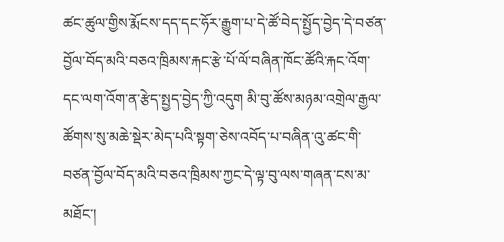ཚང་ཚུལ་གྱིས་རྨོངས་དད་དང་ཧོར་རྒྱུག་པ་དེ་ཚོ་བེད་སྤྱོད་བྱེད་དེ་བཙན་བྱོལ་བོད་མའི་བཅའ་ཁྲིམས་རྐང་རྩེ་པོ་ལོ་བཞིན་ཁོང་ཚོའི་རྐང་འོག་དང་ལག་འོག་ན་རྩེད་སྤྱད་བྱེད་ཀྱི་འདུག མི་བུ་ཚོས་མཉམ་འགྲེལ་རྒྱལ་ཚོགས་སུ་མཆེ་སྡེར་མེད་པའི་སྟག་ཅེས་འབོད་པ་བཞིན་འུ་ཚང་གི་བཙན་བྱོལ་བོད་མའི་བཅའ་ཁྲིམས་ཀྱང་དེ་ལྟ་བུ་ལས་གཞན་ངས་མ་མཐོང་།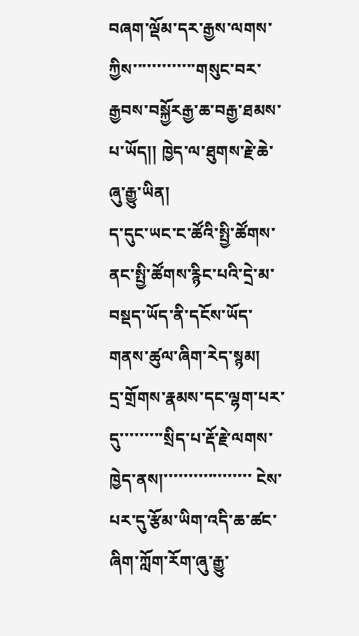བཞག་ལྡོམ་དར་རྒྱས་ལགས་ཀྱིས་་་་་་་་་་་་་གསུང་བར་རྒྱབས་བསྐྱོརརྒྱ་ཆ་བརྒྱ་ཐམས་པ་ཡོད།། ཁྱེད་ལ་ཐུགས་རྗེ་ཆེ་ཞུ་རྒྱུ་ཡིན།
ད་དུང་ཡང་ང་ཚོའི་སྤྱི་ཚོགས་ནང་སྤྱི་ཚོགས་རྙིང་པའི་དྲེ་མ་བསྡད་ཡོད་ནི་དངོས་ཡོད་གནས་ཚུལ་ཞིག་རེད་སྙམ།
དྲ་གྲོགས་རྣམས་དང་ལྷག་པར་དུ་་་་་་་་་སྲིད་པ་རྡོ་རྗེ་ལགས་ཁྱེད་ནས།་་་་་་་་་་་་་་་་་་ ངེས་པར་དུ་རྩོམ་ཡིག་འདི་ཆ་ཚང་ཞིག་ཀློག་རོག་ཞུ་རྒྱུ་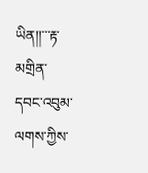ཡིན།།་་་རྟ་མགྲིན་དབང་འབུམ་ལགས་ཀྱིས་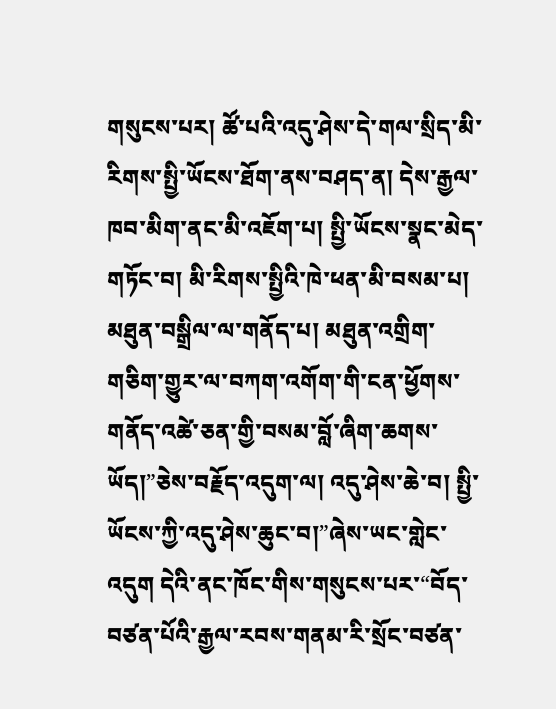གསུངས་པར། ཚོ་པའི་འདུ་ཤེས་དེ་གལ་སྲིད་མི་རིགས་སྤྱི་ཡོངས་ཐོག་ནས་བཤད་ན། དེས་རྒྱལ་ཁབ་མིག་ནང་མི་འཇོག་པ། སྤྱི་ཡོངས་སྣང་མེད་གཏོང་བ། མི་རིགས་སྤྱིའི་ཁེ་ཕན་མི་བསམ་པ། མཐུན་བསྒྲིལ་ལ་གནོད་པ། མཐུན་འགྲིག་གཅིག་གྱུར་ལ་བཀག་འགོག་གི་ངན་ཕྱོགས་གནོད་འཚེ་ཅན་གྱི་བསམ་བློ་ཞིག་ཆགས་ཡོད།”ཅེས་བརྗོད་འདུག་ལ། འདུ་ཤེས་ཆེ་བ། སྤྱི་ཡོངས་ཀྱི་འདུ་ཤེས་ཆུང་བ།”ཞེས་ཡང་གླེང་འདུག དེའི་ནང་ཁོང་གིས་གསུངས་པར་“བོད་བཙན་པོའི་རྒྱལ་རབས་གནམ་རི་སྲོང་བཙན་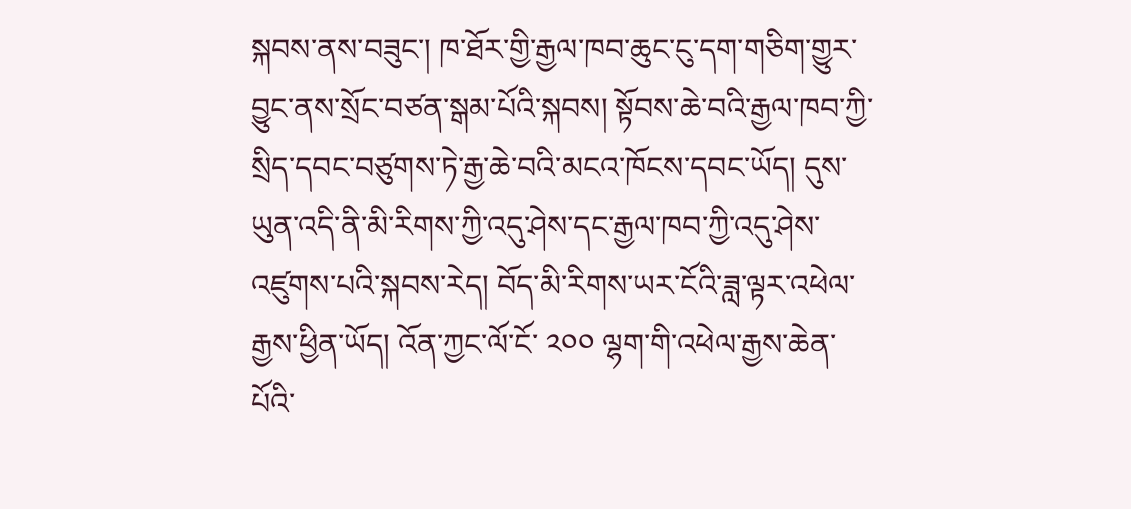སྐབས་ནས་བཟུང་། ཁ་ཐོར་གྱི་རྒྱལ་ཁབ་ཆུང་ངུ་དག་གཅིག་གྱུར་བྱུང་ནས་སྲོང་བཙན་སྒམ་པོའི་སྐབས། སྟོབས་ཆེ་བའི་རྒྱལ་ཁབ་ཀྱི་སྲིད་དབང་བཙུགས་ཏེ་རྒྱ་ཆེ་བའི་མངའ་ཁོངས་དབང་ཡོད། དུས་ཡུན་འདི་ནི་མི་རིགས་ཀྱི་འདུ་ཤེས་དང་རྒྱལ་ཁབ་ཀྱི་འདུ་ཤེས་འཛུགས་པའི་སྐབས་རེད། བོད་མི་རིགས་ཡར་ངོའི་ཟླ་ལྟར་འཕེལ་རྒྱས་ཕྱིན་ཡོད། འོན་ཀྱང་ལོ་ངོ་ ༢༠༠ ལྷག་གི་འཕེལ་རྒྱས་ཆེན་པོའི་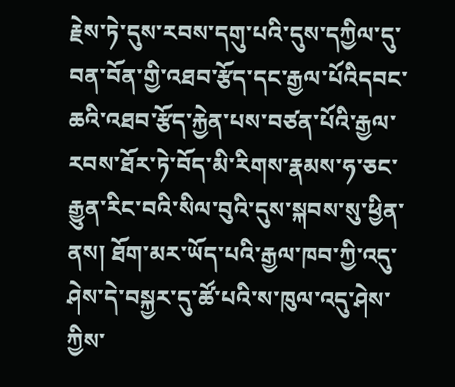རྗེས་ཏེ་དུས་རབས་དགུ་པའི་དུས་དཀྱིལ་དུ་བན་བོན་གྱི་འཐབ་རྩོད་དང་རྒྱལ་པོའིདབང་ཆའི་འཐབ་རྩོད་རྐྱེན་པས་བཙན་པོའི་རྒྱལ་རབས་ཐོར་ཏེ་བོད་མི་རིགས་རྣམས་ཧ་ཅང་རྒྱུན་རིང་བའི་སིལ་བུའི་དུས་སྐབས་སུ་ཕྱིན་ནས། ཐོག་མར་ཡོད་པའི་རྒྱལ་ཁབ་ཀྱི་འདུ་ཤེས་དེ་བསྐྱར་དུ་ཚོ་པའི་ས་ཁུལ་འདུ་ཤེས་ཀྱིས་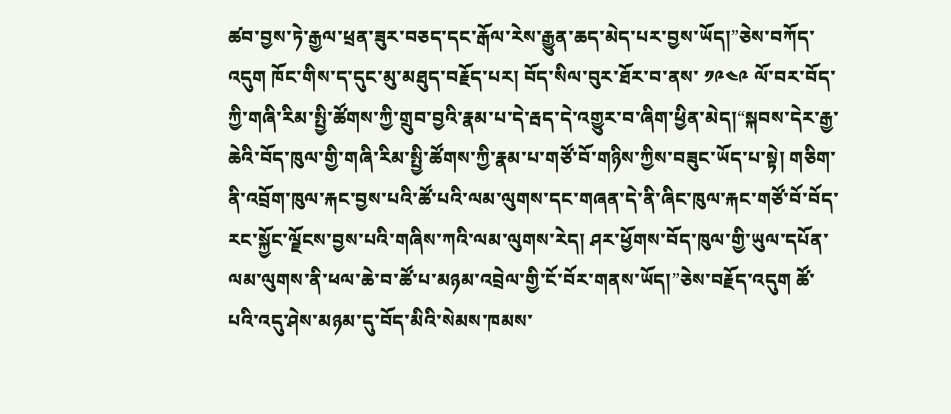ཚབ་བྱས་ཏེ་རྒྱལ་ཕྲན་ཟུར་བཅད་དང་རྒོལ་རེས་རྒྱུན་ཆད་མེད་པར་བྱས་ཡོད།”ཅེས་བཀོད་འདུག ཁོང་གིས་ད་དུང་མུ་མཐུད་བརྗོད་པར། བོད་སིལ་བུར་ཐོར་བ་ནས་ ༡༩༤༩ ལོ་བར་བོད་ཀྱི་གཞི་རིམ་སྤྱི་ཚོགས་ཀྱི་གྲུབ་བྱའི་རྣམ་པ་དེ་རྦད་དེ་འགྱུར་བ་ཞིག་ཕྱིན་མེད།“སྐབས་དེར་རྒྱ་ཆེའི་བོད་ཁུལ་གྱི་གཞི་རིམ་སྤྱི་ཚོགས་ཀྱི་རྣམ་པ་གཙོ་བོ་གཉིས་ཀྱིས་བཟུང་ཡོད་པ་སྟེ། གཅིག་ནི་འབྲོག་ཁུལ་རྐང་བྱས་པའི་ཚོ་པའི་ལམ་ལུགས་དང་གཞན་དེ་ནི་ཞིང་ཁུལ་རྐང་གཙོ་བོ་བོད་རང་སྐྱོང་ལྗོངས་བྱས་པའི་གཞིས་ཀའི་ལམ་ལུགས་རེད། ཤར་ཕྱོགས་བོད་ཁུལ་གྱི་ཡུལ་དཔོན་ལམ་ལུགས་ནི་ཕལ་ཆེ་བ་ཚོ་པ་མཉམ་འབྲེལ་གྱི་ངོ་བོར་གནས་ཡོད།”ཅེས་བརྗོད་འདུག ཚོ་པའི་འདུ་ཤེས་མཉམ་དུ་བོད་མིའི་སེམས་ཁམས་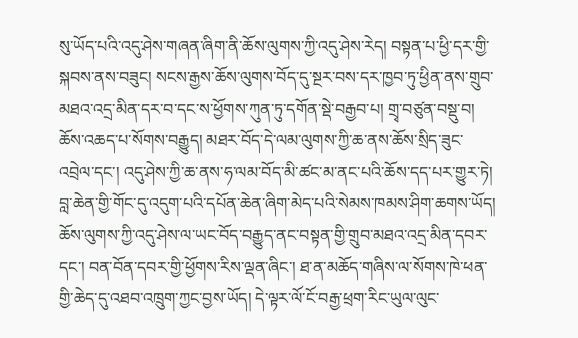སུ་ཡོད་པའི་འདུ་ཤེས་གཞན་ཞིག་ནི་ཆོས་ལུགས་ཀྱི་འདུ་ཤེས་རེད། བསྟན་པ་ཕྱི་དར་གྱི་སྐབས་ནས་བཟུང། སངས་རྒྱས་ཆོས་ལུགས་བོད་དུ་སྔར་བས་དར་ཁྱབ་ཏུ་ཕྱིན་ནས་གྲུབ་མཐའ་འདྲ་མིན་དར་བ་དང་ས་ཕྱོགས་ཀུན་ཏུ་དགོན་སྡེ་བརྒྱབ་པ། གྲྭ་བཙུན་བསྡུ་བ། ཆོས་འཆད་པ་སོགས་བརྒྱུད། མཐར་བོད་དེ་ལམ་ལུགས་ཀྱི་ཆ་ནས་ཆོས་སྲིད་ཟུང་འབྲེལ་དང་། འདུ་ཤེས་ཀྱི་ཆ་ནས་ཧ་ལམ་བོད་མི་ཚང་མ་ནང་པའི་ཆོས་དད་པར་གྱུར་ཏེ། བླ་ཆེན་གྱི་གོང་དུ་འདུག་པའི་དཔོན་ཆེན་ཞིག་མེད་པའི་སེམས་ཁམས་ཤིག་ཆགས་ཡོད། ཆོས་ལུགས་ཀྱི་འདུ་ཤེས་ལ་ཡང་བོད་བརྒྱུད་ནང་བསྟན་གྱི་གྲུབ་མཐའ་འདྲ་མིན་དབར་དང་། བན་བོན་དབར་གྱི་ཕྱོགས་རིས་ལྡན་ཞིང་། ཐ་ན་མཆོད་གཞིས་ལ་སོགས་ཁེ་ཕན་གྱི་ཆེད་དུ་འཐབ་འཁྲུག་ཀྱང་བྱས་ཡོད། དེ་ལྟར་ལོ་ངོ་བརྒྱ་ཕྲག་རིང་ཡུལ་ལུང་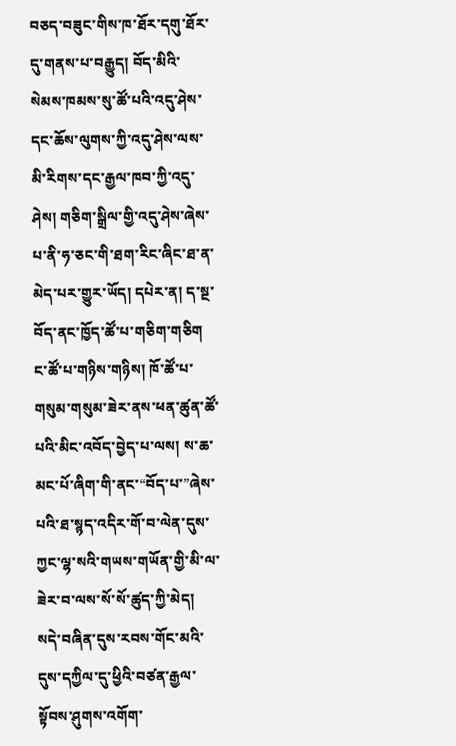བཅད་བཟུང་གིས་ཁ་ཐོར་དགུ་ཐོར་དུ་གནས་པ་བརྒྱུད། བོད་མིའི་སེམས་ཁམས་སུ་ཚོ་པའི་འདུ་ཤེས་དང་ཆོས་ལུགས་ཀྱི་འདུ་ཤེས་ལས་མི་རིགས་དང་རྒྱལ་ཁབ་ཀྱི་འདུ་ཤེས། གཅིག་སྒྲིལ་གྱི་འདུ་ཤེས་ཞེས་པ་ནི་ཧ་ཅང་གི་ཐག་རིང་ཞིང་ཐ་ན་མེད་པར་གྱུར་ཡོད། དཔེར་ན། ད་སྔ་བོད་ནང་ཁྱོད་ཚོ་པ་གཅིག་གཅིག ང་ཚོ་པ་གཉིས་གཉིས། ཁོ་ཚོ་པ་གསུམ་གསུམ་ཟེར་ནས་ཕན་ཚུན་ཚོ་པའི་མིང་འབོད་བྱེད་པ་ལས། ས་ཆ་མང་པོ་ཞིག་གི་ནང་“བོད་པ་”ཞེས་པའི་ཐ་སྙད་འདིར་གོ་བ་ལེན་དུས་ཀྱང་ལྷ་སའི་གཡས་གཡོན་གྱི་མི་ལ་ཟེར་བ་ལས་སོ་སོ་ཚུད་ཀྱི་མེད། སདེ་བཞིན་དུས་རབས་གོང་མའི་དུས་དཀྱིལ་དུ་ཕྱིའི་བཙན་རྒྱལ་སྟོབས་ཤུགས་འགོག་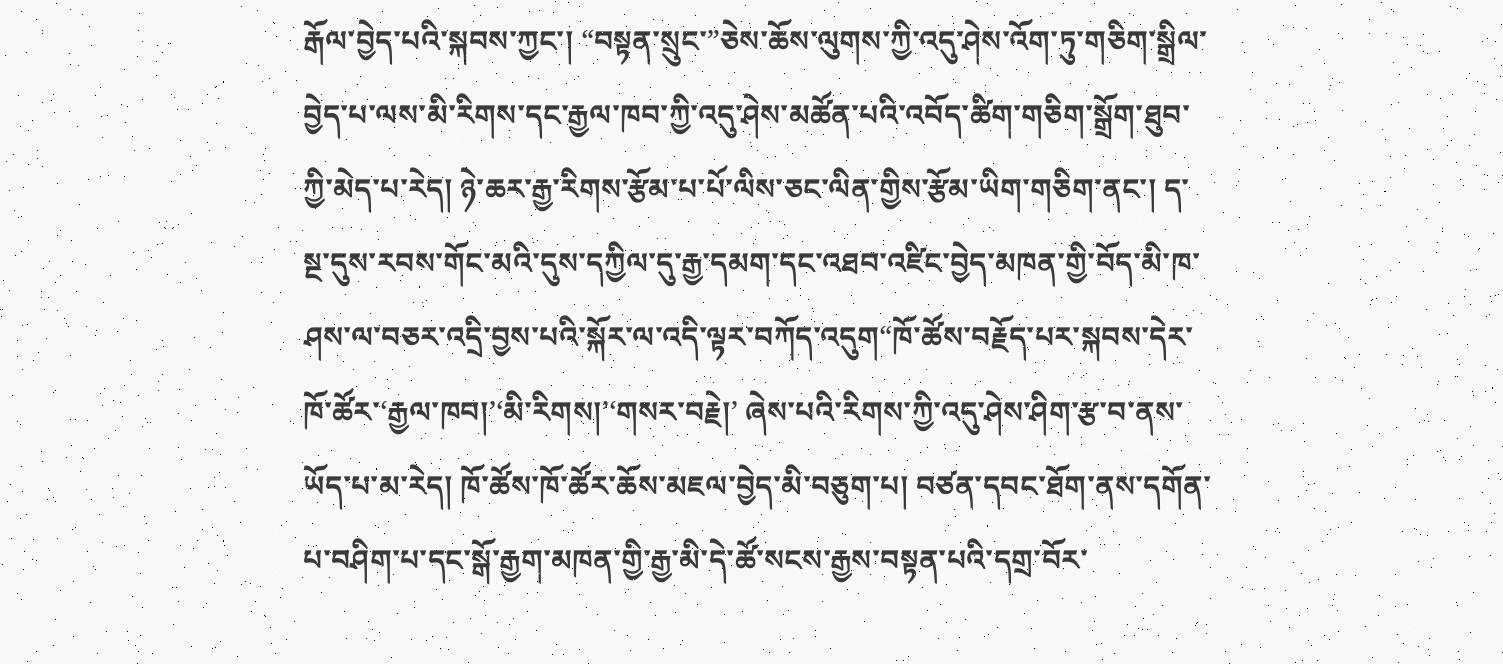རྒོལ་བྱེད་པའི་སྐབས་ཀྱང་། “བསྟན་སྲུང་”ཅེས་ཆོས་ལུགས་ཀྱི་འདུ་ཤེས་འོག་ཏུ་གཅིག་སྒྲིལ་བྱེད་པ་ལས་མི་རིགས་དང་རྒྱལ་ཁབ་ཀྱི་འདུ་ཤེས་མཚོན་པའི་འབོད་ཚིག་གཅིག་སྒྲོག་ཐུབ་ཀྱི་མེད་པ་རེད། ཉེ་ཆར་རྒྱ་རིགས་རྩོམ་པ་པོ་ལིས་ཅང་ལིན་གྱིས་རྩོམ་ཡིག་གཅིག་ནང་། ད་སྔ་དུས་རབས་གོང་མའི་དུས་དཀྱིལ་དུ་རྒྱ་དམག་དང་འཐབ་འཛིང་བྱེད་མཁན་གྱི་བོད་མི་ཁ་ཤས་ལ་བཅར་འདྲི་བྱས་པའི་སྐོར་ལ་འདི་ལྟར་བཀོད་འདུག“ཁོ་ཚོས་བརྗོད་པར་སྐབས་དེར་ཁོ་ཚོར་‘རྒྱལ་ཁབ།’‘མི་རིགས།’‘གསར་བརྗེ།’ ཞེས་པའི་རིགས་ཀྱི་འདུ་ཤེས་ཤིག་རྩ་བ་ནས་ཡོད་པ་མ་རེད། ཁོ་ཚོས་ཁོ་ཚོར་ཆོས་མཇལ་བྱེད་མི་བཅུག་པ། བཙན་དབང་ཐོག་ནས་དགོན་པ་བཤིག་པ་དང་སྒོ་རྒྱག་མཁན་གྱི་རྒྱ་མི་དེ་ཚོ་སངས་རྒྱས་བསྟན་པའི་དགྲ་བོར་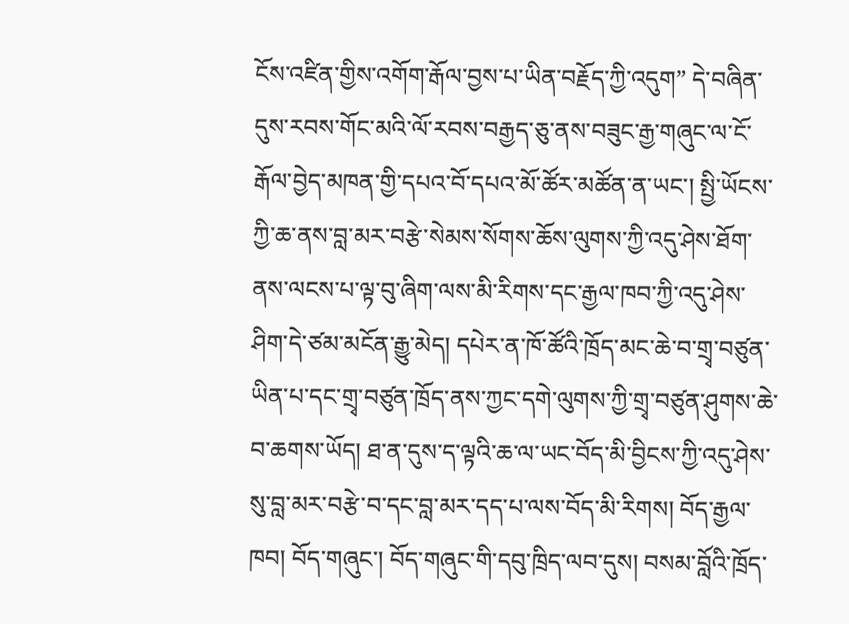ངོས་འཛིན་གྱིས་འགོག་རྒོལ་བྱས་པ་ཡིན་བརྗོད་ཀྱི་འདུག” དེ་བཞིན་དུས་རབས་གོང་མའི་ལོ་རབས་བརྒྱད་ཅུ་ནས་བཟུང་རྒྱ་གཞུང་ལ་ངོ་རྒོལ་བྱེད་མཁན་གྱི་དཔའ་བོ་དཔའ་མོ་ཚོར་མཚོན་ན་ཡང་། སྤྱི་ཡོངས་ཀྱི་ཆ་ནས་བླ་མར་བརྩེ་སེམས་སོགས་ཆོས་ལུགས་ཀྱི་འདུ་ཤེས་ཐོག་ནས་ལངས་པ་ལྟ་བུ་ཞིག་ལས་མི་རིགས་དང་རྒྱལ་ཁབ་ཀྱི་འདུ་ཤེས་ཤིག་དེ་ཙམ་མངོན་རྒྱུ་མེད། དཔེར་ན་ཁོ་ཚོའི་ཁྲོད་མང་ཆེ་བ་གྲྭ་བཙུན་ཡིན་པ་དང་གྲྭ་བཙུན་ཁྲོད་ནས་ཀྱང་དགེ་ལུགས་ཀྱི་གྲྭ་བཙུན་ཤུགས་ཆེ་བ་ཆགས་ཡོད། ཐ་ན་དུས་ད་ལྟའི་ཆ་ལ་ཡང་བོད་མི་བྱིངས་ཀྱི་འདུ་ཤེས་སུ་བླ་མར་བརྩེ་བ་དང་བླ་མར་དད་པ་ལས་བོད་མི་རིགས། བོད་རྒྱལ་ཁབ། བོད་གཞུང་། བོད་གཞུང་གི་དབུ་ཁྲིད་ལབ་དུས། བསམ་བློའི་ཁྲོད་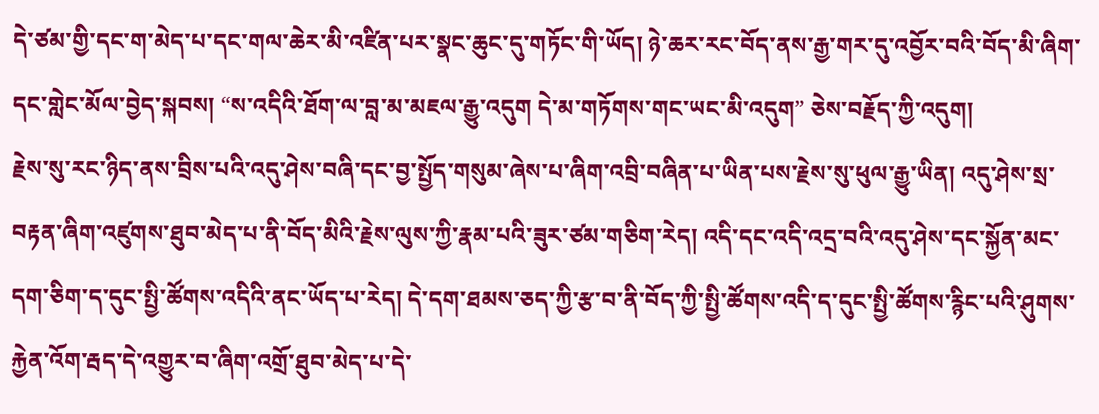དེ་ཙམ་གྱི་དང་ག་མེད་པ་དང་གལ་ཆེར་མི་འཛིན་པར་སྣང་ཆུང་དུ་གཏོང་གི་ཡོད། ཉེ་ཆར་རང་བོད་ནས་རྒྱ་གར་དུ་འབྱོར་བའི་བོད་མི་ཞིག་དང་གླེང་མོལ་བྱེད་སྐབས། “ས་འདིའི་ཐོག་ལ་བླ་མ་མཇལ་རྒྱུ་འདུག དེ་མ་གཏོགས་གང་ཡང་མི་འདུག” ཅེས་བརྗོད་ཀྱི་འདུག།
རྗེས་སུ་རང་ཉིད་ནས་བྲིས་པའི་འདུ་ཤེས་བཞི་དང་བྱ་སྤྱོད་གསུམ་ཞེས་པ་ཞིག་འབྲི་བཞིན་པ་ཡིན་པས་རྗེས་སུ་ཕུལ་རྒྱུ་ཡིན། འདུ་ཤེས་སྲ་བརྟན་ཞིག་འཛུགས་ཐུབ་མེད་པ་ནི་བོད་མིའི་རྗེས་ལུས་ཀྱི་རྣམ་པའི་ཟུར་ཙམ་གཅིག་རེད། འདི་དང་འདི་འདྲ་བའི་འདུ་ཤེས་དང་སྐྱོན་མང་དག་ཅིག་ད་དུང་སྤྱི་ཚོགས་འདིའི་ནང་ཡོད་པ་རེད། དེ་དག་ཐམས་ཅད་ཀྱི་རྩ་བ་ནི་བོད་ཀྱི་སྤྱི་ཚོགས་འདི་ད་དུང་སྤྱི་ཚོགས་རྙིང་པའི་ཤུགས་རྐྱེན་འོག་རྦད་དེ་འགྱུར་བ་ཞིག་འགྲོ་ཐུབ་མེད་པ་དེ་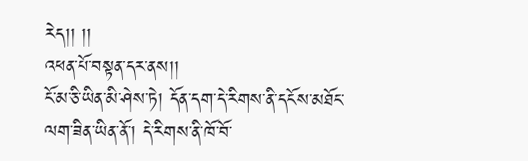རེད།། །།
འཕན་པོ་བསྟན་དར་ནས།།
ངོ་མ་ཅི་ཡིན་མི་ཤེས་ཏེ། དོན་དག་དེ་རིགས་ནི་དངོས་མཐོང་ལག་ཟིན་ཡིན་ནོ་། དེ་རིགས་ནི་ཁོ་བོ་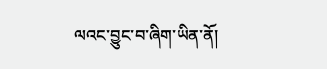ལའང་བྱུང་བ་ཞིག་ཡིན་ནོ།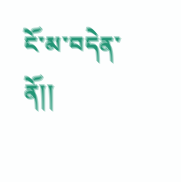ངོ་མ་བདེན་ནོ།།